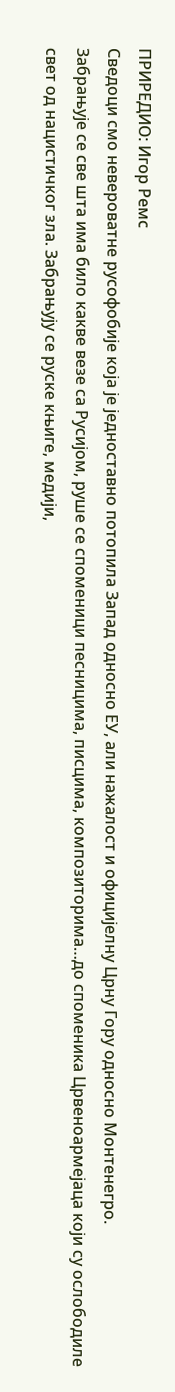ПРИРЕДИО: Игор Ремс
Сведоци смо невероватне русофобије која је једноставно потопила Запад односно ЕУ, али нажалост и официјелну Црну Гору односно Монтенегро.
Забрањује се све шта има било какве везе са Русијом, руше се споменици песницима, писцима, композиторима…до споменика Црвеноармејаца који су ослободиле свет од нацистичког зла. Забрањују се руске књиге, медији,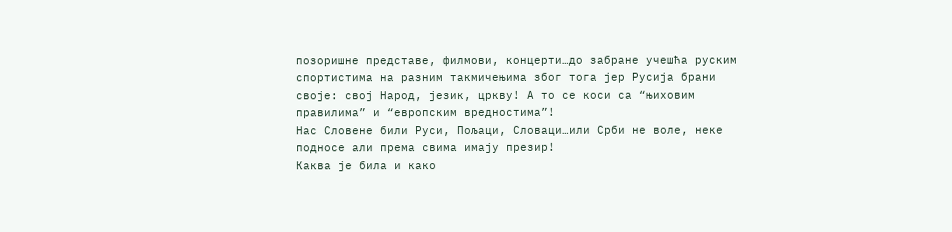позоришне представе, филмови, концерти…до забране учешћа руским спортистима на разним такмичењима због тога јер Русија брани своје: свој Народ, језик, цркву! А то се коси са “њиховим правилима” и “европским вредностима”!
Нас Словене били Руси, Пољаци, Словаци…или Срби не воле, неке подносе али према свима имају презир!
Каква је била и како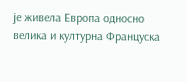је живела Европа односно велика и културна Француска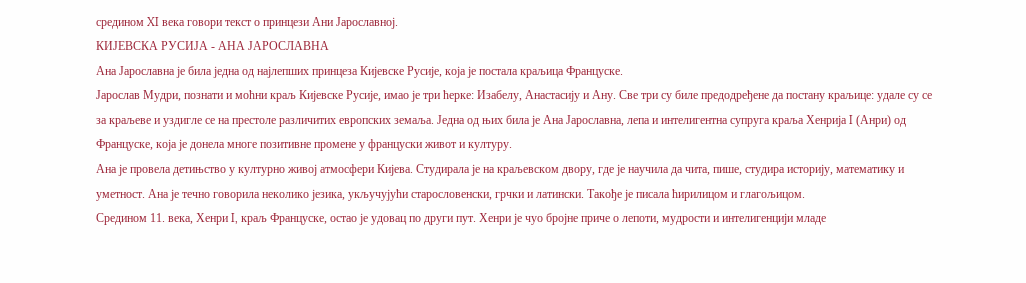средином XI века говори текст о принцези Ани Јарославној.
КИЈЕВСКА РУСИЈА - АНА ЈАРОСЛАВНА
Ана Јарославна је била једна од најлепших принцеза Кијевске Русије, која је постала краљица Француске.
Јарослав Мудри, познати и моћни краљ Кијевске Русије, имао је три ћерке: Изабелу, Анастасију и Ану. Све три су биле предодређене да постану краљице: удале су се за краљеве и уздигле се на престоле различитих европских земаља. Једна од њих била је Ана Јарославна, лепа и интелигентна супруга краља Хенрија I (Анри) од Француске, која је донела многе позитивне промене у француски живот и културу.
Ана је провела детињство у културно живој атмосфери Кијева. Студирала је на краљевском двору, где је научила да чита, пише, студира историју, математику и уметност. Ана је течно говорила неколико језика, укључујући старословенски, грчки и латински. Такође је писала ћирилицом и глагољицом.
Средином 11. века, Хенри I, краљ Француске, остао је удовац по други пут. Хенри је чуо бројне приче о лепоти, мудрости и интелигенцији младе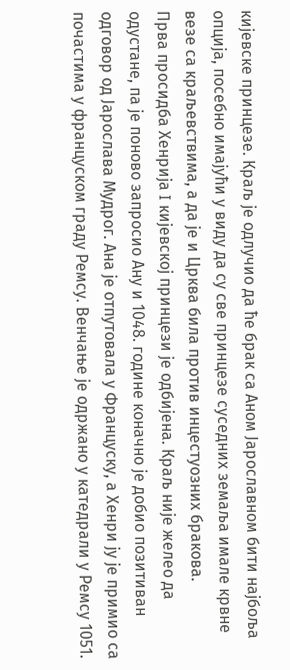кијевске принцезе. Краљ је одлучио да ће брак са Аном Јарославном бити најбоља опција, посебно имајући у виду да су све принцезе суседних земаља имале крвне везе са краљевствима, а да је и Црква била против инцестуозних бракова.
Прва просидба Хенрија I кијевској принцези је одбијена. Краљ није желео да одустане, па је поново запросио Ану и 1048. године коначно је добио позитиван одговор од Јарослава Мудрог. Ана је отпутовала у Француску, а Хенри ју је примио са почастима у француском граду Ремсу. Венчање је одржано у катедрали у Ремсу 1051.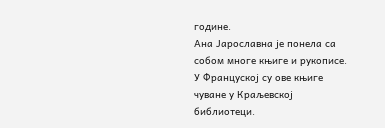године.
Ана Јарославна је понела са собом многе књиге и рукописе.
У Француској су ове књиге чуване у Краљевској библиотеци.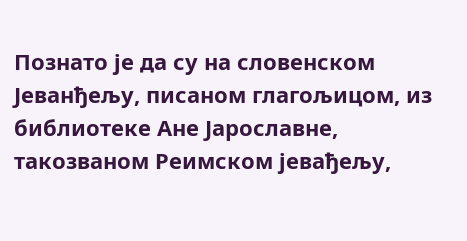Познато је да су на словенском Јеванђељу, писаном глагољицом, из библиотеке Ане Јарославне, такозваном Реимском јевађељу,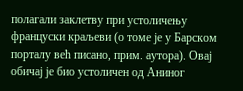полагали заклетву при устоличењу француски краљеви (о томе је у Барском порталу већ писано, прим. аутора). Овај обичај је био устоличен од Аниног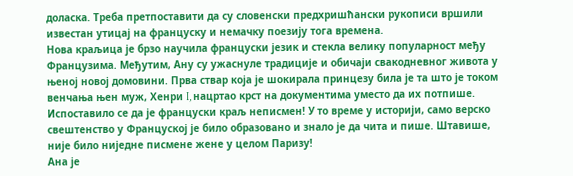доласка. Треба претпоставити да су словенски предхришћански рукописи вршили известан утицај на француску и немачку поезију тога времена.
Нова краљица је брзо научила француски језик и стекла велику популарност међу Французима. Међутим, Ану су ужаснуле традиције и обичаји свакодневног живота у њеној новој домовини. Прва ствар која је шокирала принцезу била је та што је током венчања њен муж, Хенри I, нацртао крст на документима уместо да их потпише. Испоставило се да је француски краљ неписмен! У то време у историји, само верско свештенство у Француској је било образовано и знало је да чита и пише. Штавише, није било ниједне писмене жене у целом Паризу!
Ана је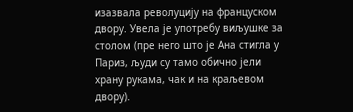изазвала револуцију на француском двору. Увела је употребу виљушке за столом (пре него што је Ана стигла у Париз, људи су тамо обично јели храну рукама, чак и на краљевом двору).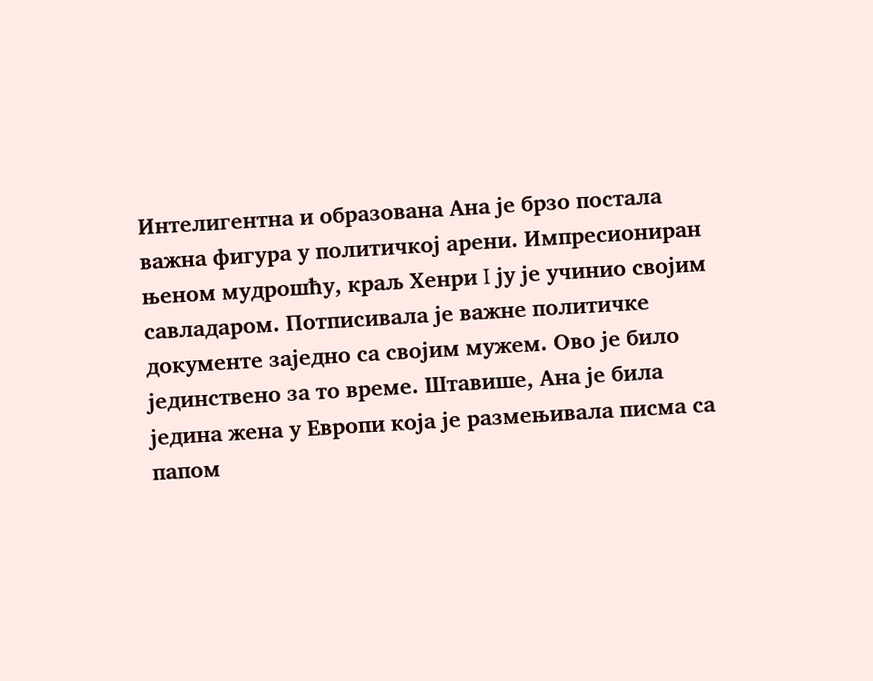Интелигентна и образована Ана је брзо постала важна фигура у политичкој арени. Импресиониран њеном мудрошћу, краљ Хенри I ју је учинио својим савладаром. Потписивала је важне политичке документе заједно са својим мужем. Ово је било јединствено за то време. Штавише, Ана је била једина жена у Европи која је размењивала писма са папом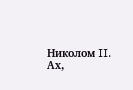Николом II.
Ах,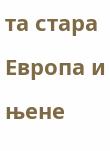та стара Европа и њене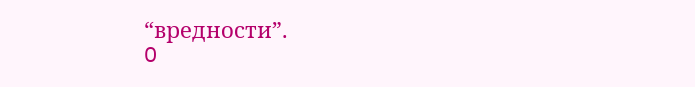“вредности”.
O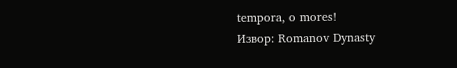tempora, o mores!
Извор: Romanov Dynasty